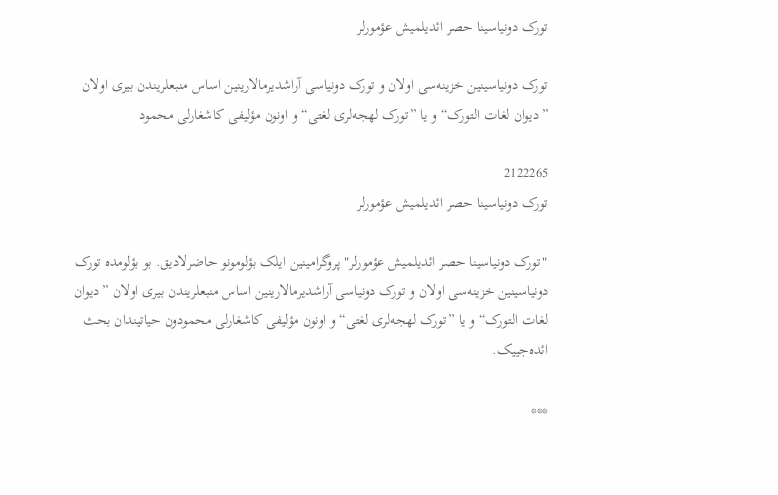تورک دونیاسینا حصر ائدیلمیش عؤمورلر

تورک دونیاسینین خزینه‌سی اولان و تورک دونیاسی آراشدیرمالارینین اساس منبعلریندن بیری اولان ”دیوان لغات التورک“ و یا ”تورک لهجه‌لری لغتی“ و اونون مؤلیفی کاشغارلی محمود

2122265
تورک دونیاسینا حصر ائدیلمیش عؤمورلر

"تورک دونیاسینا حصر ائدیلمیش عؤمورلر" پروگرامینین ایلک بؤلومونو حاضرلادیق. بو بؤلومده تورک دونیاسینین خزینه‌سی اولان و تورک دونیاسی آراشدیرمالارینین اساس منبعلریندن بیری اولان ”دیوان لغات التورک“ و یا ”تورک لهجه‌لری لغتی“ و اونون مؤلیفی کاشغارلی محمودون حیاتیندان بحث ائده‌جییک.

***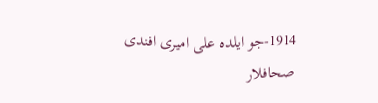1914-جو ایلده علی امیری افندی صحافلار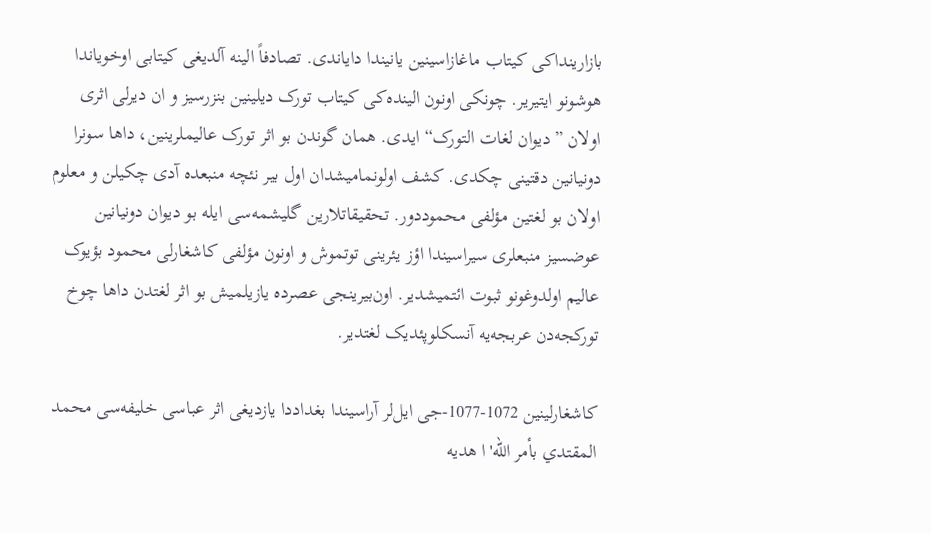بازارینداکی کیتاب ماغازاسینین یانیندا دایاندی. تصادفاً الینه آلدیغی کیتابی اوخویاندا هوشونو ایتیریر. چونکی اونون الینده‌کی کیتاب تورک دیلینین بنزرسیز و ان دیرلی اثری اولان ”دیوان لغات التورک“ ایدی. همان گوندن بو اثر تورک عالیملرینین، داها سونرا دونیانین دقتینی چکدی. کشف اولونمامیشدان اول بیر نئچه منبعده آدی چکیلن و معلوم اولان بو لغتین مؤلفی محموددور. تحقیقاتلارین گلیشمه‌سی‌ ایله بو دیوان دونیانین عوضسیز منبعلری سیراسیندا اؤز یئرینی توتموش و اونون مؤلفی کاشغارلی محمود بؤیوک عالیم اولدوغونو ثبوت ائتمیشدیر. اون‌بیرینجی عصرده یازیلمیش بو اثر لغتدن داها چوخ تورکجه‌دن عربجه‌یه آنسکلوپئدیک لغتدیر.

کاشغارلینین 1072-1077-جی ایل‌لر آراسیندا بغداددا یازدیغی اثر عباسی خلیفه‌سی محمد المقتدي بأمر الله'ا هدیه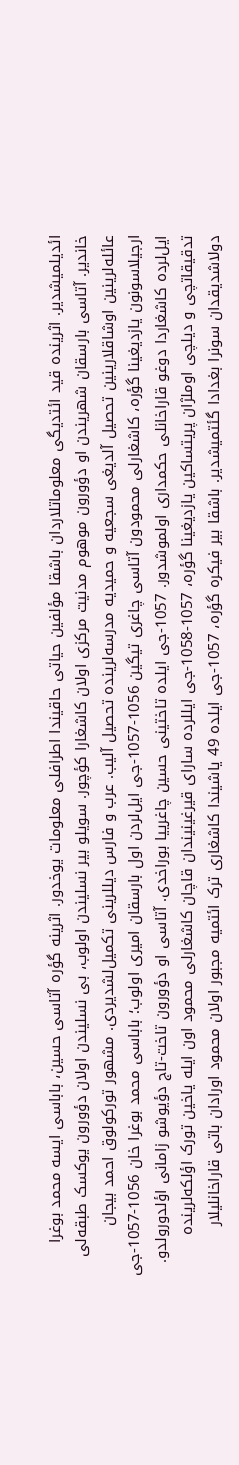ائدیلمیشدیر. اثرینده قید ائتدیگی معلوماتلاردان باشقا مؤلفین حیاتی حاقیندا اطرافلی معلومات یوخدور. اثرینه گؤره آتاسی حسین، باباسی ایسه محمد بوغرا خاندیر. آتاسی بارسقان شهریندن او دؤورون موهوم مدنیت مرکزی اولان کاشغارا کؤچور. سویلو بیر نسلیندن اولوب، بی نسلیندن اولان دؤورون یوکسک طبقه‌لی عائله‌لرینین اوشاقلارینین تحصیل آلدیغی سجعیه و حمیدیه مدرسه‌لرینده تحصیل آلیب. عرب و فارس دیللرینی تکمیل‌لشدیردی. مشهور تورکولوق احمد بیجان ارجیلاسونون یازدیغینا گؤره، کاشغارلی محمودون آتاسی چاغری تیگین 1056-1057-جی ایل‌لردن اول بارسقان امیری اولوب؛ باباسی محمد بوغرا خان 1056-1057-جی ایل‌لرده کاشغاردا دوغو قاراخانلی حکمداری اولموشدور. 1057-جی ایلده تاختینی حسین چاغرییا بوراخدی. آتاسی او دؤورون تاخت-تاج دؤیوشو زامانی اؤلدورولدو. تدقیقاتچی و دیلچی اوملژان پریتساکین یازدیغینا گؤره، 1057-1058-جی ایللرده سارای قیرغینیندان قاچان کاشغارلی محمود اون‌ ایله یاخین تورک اؤلکه‌لرینده دولاشدیقدان سونرا بغدادا گئتمیشدیر. باشقا بیر فیکره گؤره، 1057-جی ایلده 49 یاشیندا کاشغاری ترک ائتمیه مجبور اولان محمود اورادان باتی قاراخانلیلار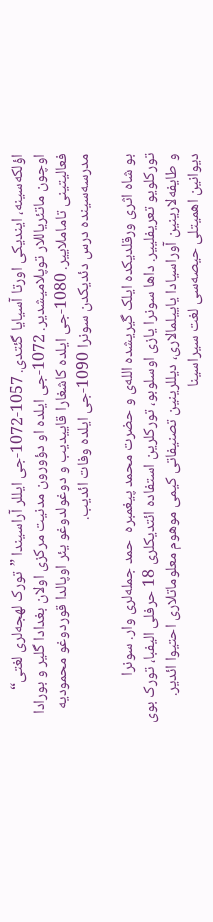اؤلکه‌سینه، ایندیکی اورتا آسیایا گئتدی. 1057-1072-جی ایللر آراسیندا ”تورک لهجه‌لری لغتی“ اوچون ماتئریاللار توپلامیشدیر. 1072-جی ایلده او دؤورون مدنیت مرکزی اولان بغدادا گلیر و بورادا فعالیتینی تاماملاییر. 1080-جی ایلده کاشغارا قاییدیب و دوغولدوغو یئر اوپالدا قوردوغو محمودیه مدرسه‌سینده درس دئدیکدن سونرا 1090-جی ایلده وفات ائدیب.

بو شاه‌ اثری ورقلدیکده ایلک گیریشده الله‌ی و حضرت محمد پیغمبره  حمد جمله‌لری وار. سونرا تورکلویو تعریفلییر. داها سونرا یازی اوسلوبو، تورکلرین استفاده‌ ائتدیکلری 18 حرفلی الیفبا، تورک بوی و طایفه‌لارینین آوراسیادا یاییلمالاری، دیللرینین تصنیفاتی کیمی موهوم معلوماتلاری احتیوا ائدیر. دیوانین اهمیتلی حیصه‌سی لغت سیراسینا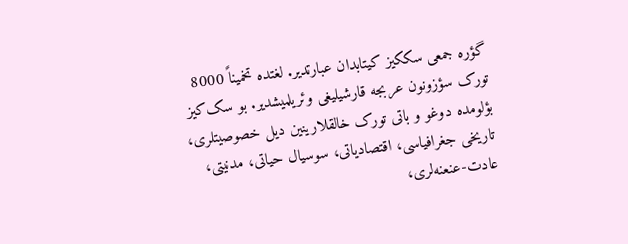گؤره جمعی سککیز کیتابدان عبارتدیر. لغتده تخمیناً 8000 تورک سؤزونون عربجه قارشیلیغی وئریلمیشدیر. بو سک‌کیز بؤلومده دوغو و باتی تورک خالقلارینین دیل خصوصیتلری، تاریخی جغرافیاسی، اقتصادیاتی، سوسیال حیاتی، مدنیتی، عادت-عنعنه‌لری،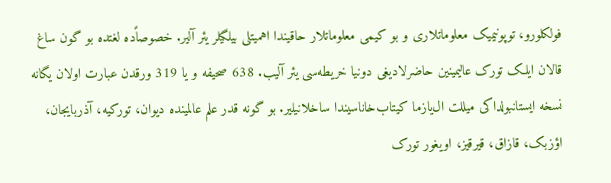فولکلورو، توپونیمیک معلوماتلاری و بو کیمی معلوماتلار حاقیندا اهمیتلی بیلگیلر یئر آلیر. خصوصاً‌ده لغتده بو گون ساغ قالان ایلک تورک عالیمینین حاضرلادیغی دونیا خریطه‌سی یئر آلیب. 638 صحیفه‌ و یا 319 ورقدن عبارت اولان یگانه‌ نسخه‌ ایستانبولداکی میللت‌ ال‌یازما کیتاب‌خاناسیندا ساخلانیلیر. بو گونه قدر علم عالمینده دیوان، تورکیه، آذربایجان، اؤزبک، قازاق، قیرقیز، اویغور تورک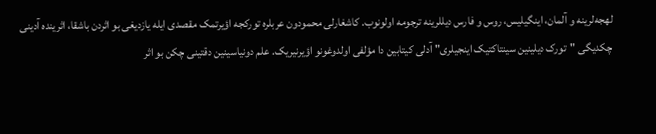لهجه‌لرینه و آلمان، اینگیلیس، روس و فارس دیللرینه ترجومه اولونوب. کاشغارلی محمودون عربلره تورکجه‌ اؤیرتمک مقصدی‌ ایله یازدیغی بو اثردن باشقا، اثرینده آدینی چکدیگی "تورک دیلینین سینتاکتیک اینجیلری" آدلی کیتابین دا مؤلفی اولدوغونو اؤیرنیریک. علم دونیاسینین دقتینی چکن بو اثر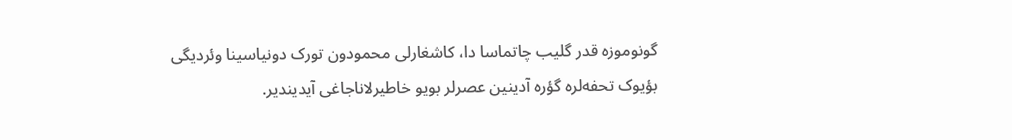گونوموزه قدر گلیب چاتماسا دا، کاشغارلی محمودون تورک دونیاسینا وئردیگی بؤیوک تحفه‌لره گؤره آدینین عصرلر بویو خاطیرلاناجاغی آیدیندیر.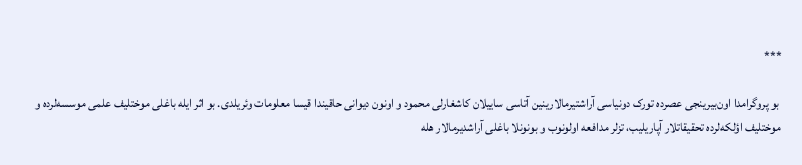***

 بو پروگرامدا اون‌بیرینجی عصرده تورک دونیاسی آراشتیرمالارینین آتاسی ساییلان کاشغارلی محمود و اونون دیوانی حاقیندا قیسا معلومات وئریلدی. بو اثر‌ ایله باغلی موختلیف علمی موسسه‌لرده و موختلیف اؤلکه‌لرده تحقیقاتلار آپاریلیب، تزلر مدافعه‌ اولونوب و بونونلا باغلی آراشدیرمالار هله‌‌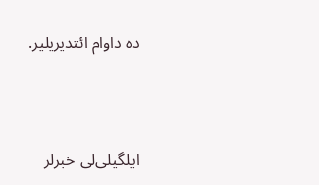ده داوام ائتدیریلیر.



ایلگیلی‌لی خبرلر